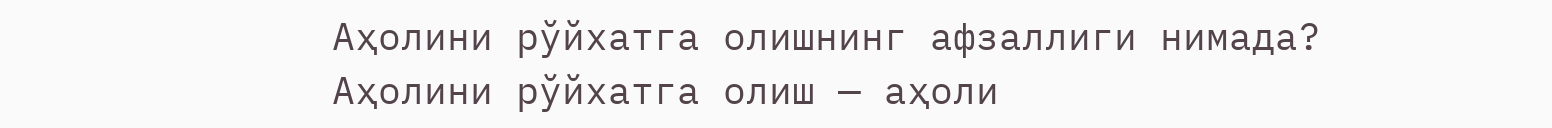Аҳолини рўйхатга олишнинг афзаллиги нимада?
Аҳолини рўйхатга олиш — аҳоли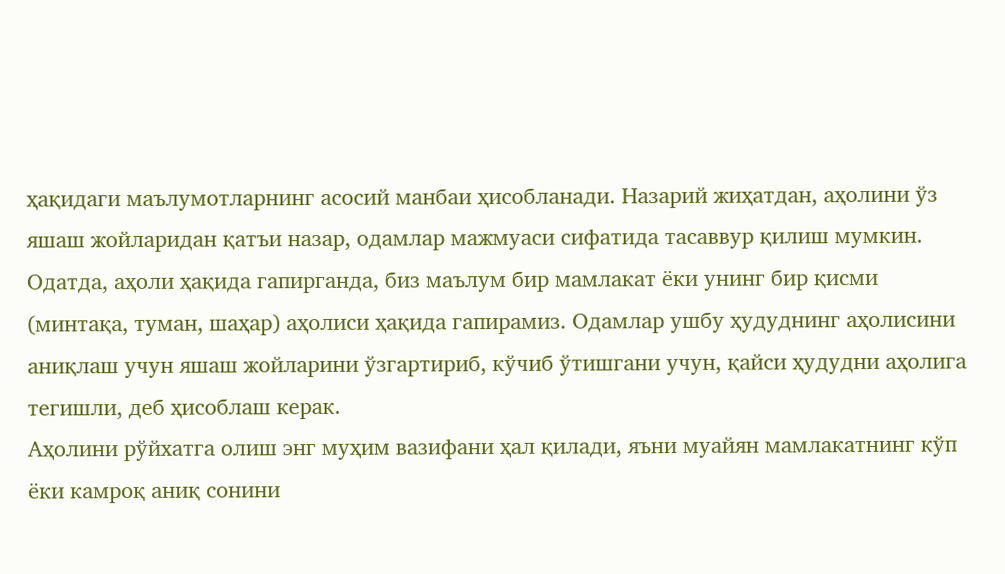ҳақидаги маълумотларнинг асосий манбаи ҳисобланади. Назарий жиҳатдан, аҳолини ўз яшаш жойларидан қатъи назар, одамлар мажмуаси сифатида тасаввур қилиш мумкин.
Одатда, аҳоли ҳақида гапирганда, биз маълум бир мамлакат ёки унинг бир қисми (минтақа, туман, шаҳар) аҳолиси ҳақида гапирамиз. Одамлар ушбу ҳудуднинг аҳолисини аниқлаш учун яшаш жойларини ўзгартириб, кўчиб ўтишгани учун, қайси ҳудудни аҳолига тегишли, деб ҳисоблаш керак.
Аҳолини рўйхатга олиш энг муҳим вазифани ҳал қилади, яъни муайян мамлакатнинг кўп ёки камроқ аниқ сонини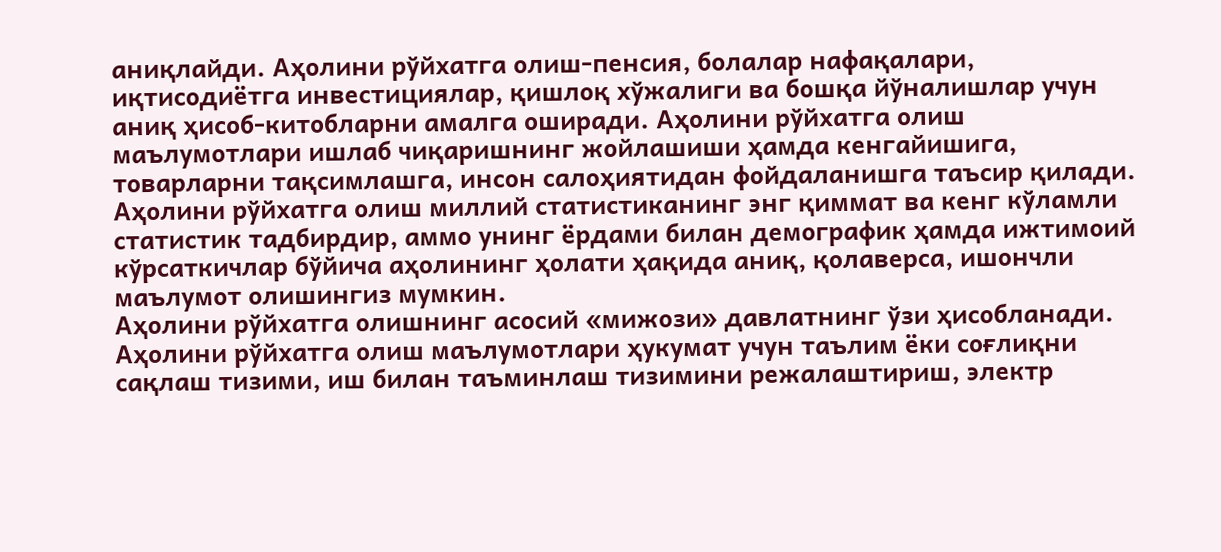аниқлайди. Аҳолини рўйхатга олиш-пенсия, болалар нафақалари, иқтисодиётга инвестициялар, қишлоқ хўжалиги ва бошқа йўналишлар учун аниқ ҳисоб-китобларни амалга оширади. Аҳолини рўйхатга олиш маълумотлари ишлаб чиқаришнинг жойлашиши ҳамда кенгайишига, товарларни тақсимлашга, инсон салоҳиятидан фойдаланишга таъсир қилади.
Аҳолини рўйхатга олиш миллий статистиканинг энг қиммат ва кенг кўламли статистик тадбирдир, аммо унинг ёрдами билан демографик ҳамда ижтимоий кўрсаткичлар бўйича аҳолининг ҳолати ҳақида аниқ, қолаверса, ишончли маълумот олишингиз мумкин.
Аҳолини рўйхатга олишнинг асосий «мижози» давлатнинг ўзи ҳисобланади. Аҳолини рўйхатга олиш маълумотлари ҳукумат учун таълим ёки соғлиқни сақлаш тизими, иш билан таъминлаш тизимини режалаштириш, электр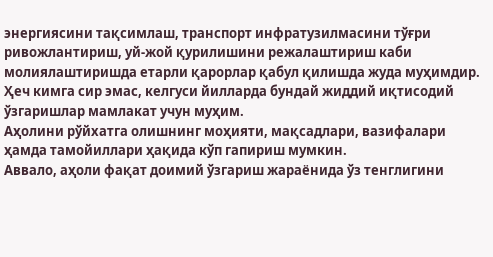энергиясини тақсимлаш, транспорт инфратузилмасини тўғри ривожлантириш, уй-жой қурилишини режалаштириш каби молиялаштиришда етарли қарорлар қабул қилишда жуда муҳимдир.
Ҳеч кимга сир эмас, келгуси йилларда бундай жиддий иқтисодий ўзгаришлар мамлакат учун муҳим.
Аҳолини рўйхатга олишнинг моҳияти, мақсадлари, вазифалари ҳамда тамойиллари ҳақида кўп гапириш мумкин.
Аввало, аҳоли фақат доимий ўзгариш жараёнида ўз тенглигини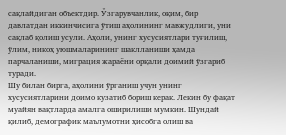сақлайдиган объектдир. Ўзгарувчанлик, оқим, бир давлатдан иккинчисига ўтиш аҳолининг мавжудлиги, уни сақлаб қолиш усули. Аҳоли, унинг хусусиятлари туғилиш, ўлим, никоҳ уюшмаларининг шаклланиши ҳамда парчаланиши, миграция жараёни орқали доимий ўзгариб туради.
Шу билан бирга, аҳолини ўрганиш учун унинг хусусиятларини доимо кузатиб бориш керак. Лекин бу фақат муайян вақтларда амалга оширилиши мумкин. Шундай қилиб, демографик маълумотни ҳисобга олиш ва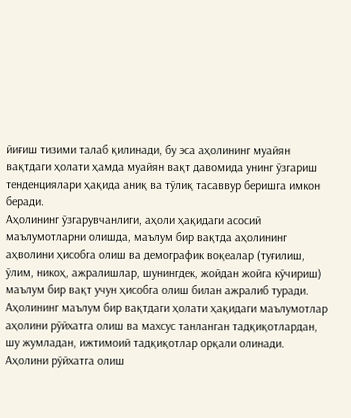йиғиш тизими талаб қилинади, бу эса аҳолининг муайян вақтдаги ҳолати ҳамда муайян вақт давомида унинг ўзгариш тенденциялари ҳақида аниқ ва тўлиқ тасаввур беришга имкон беради.
Аҳолининг ўзгарувчанлиги, аҳоли ҳақидаги асосий маълумотларни олишда, маълум бир вақтда аҳолининг аҳволини ҳисобга олиш ва демографик воқеалар (туғилиш, ўлим, никоҳ, ажралишлар, шунингдек, жойдан жойга кўчириш) маълум бир вақт учун ҳисобга олиш билан ажралиб туради.
Аҳолининг маълум бир вақтдаги ҳолати ҳақидаги маълумотлар аҳолини рўйхатга олиш ва махсус танланган тадқиқотлардан, шу жумладан, ижтимоий тадқиқотлар орқали олинади.
Аҳолини рўйхатга олиш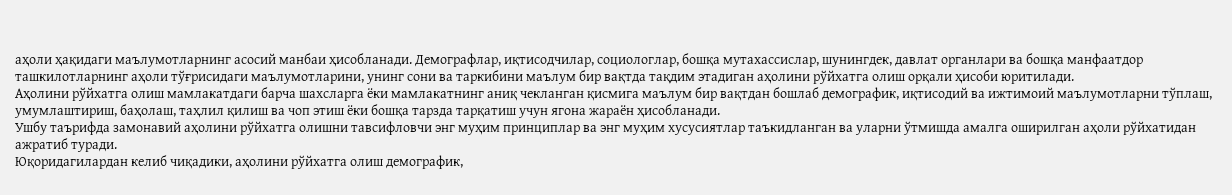аҳоли ҳақидаги маълумотларнинг асосий манбаи ҳисобланади. Демографлар, иқтисодчилар, социологлар, бошқа мутахассислар, шунингдек, давлат органлари ва бошқа манфаатдор ташкилотларнинг аҳоли тўғрисидаги маълумотларини, унинг сони ва таркибини маълум бир вақтда тақдим этадиган аҳолини рўйхатга олиш орқали ҳисоби юритилади.
Аҳолини рўйхатга олиш мамлакатдаги барча шахсларга ёки мамлакатнинг аниқ чекланган қисмига маълум бир вақтдан бошлаб демографик, иқтисодий ва ижтимоий маълумотларни тўплаш, умумлаштириш, баҳолаш, таҳлил қилиш ва чоп этиш ёки бошқа тарзда тарқатиш учун ягона жараён ҳисобланади.
Ушбу таърифда замонавий аҳолини рўйхатга олишни тавсифловчи энг муҳим принциплар ва энг муҳим хусусиятлар таъкидланган ва уларни ўтмишда амалга оширилган аҳоли рўйхатидан ажратиб туради.
Юқоридагилардан келиб чиқадики, аҳолини рўйхатга олиш демографик,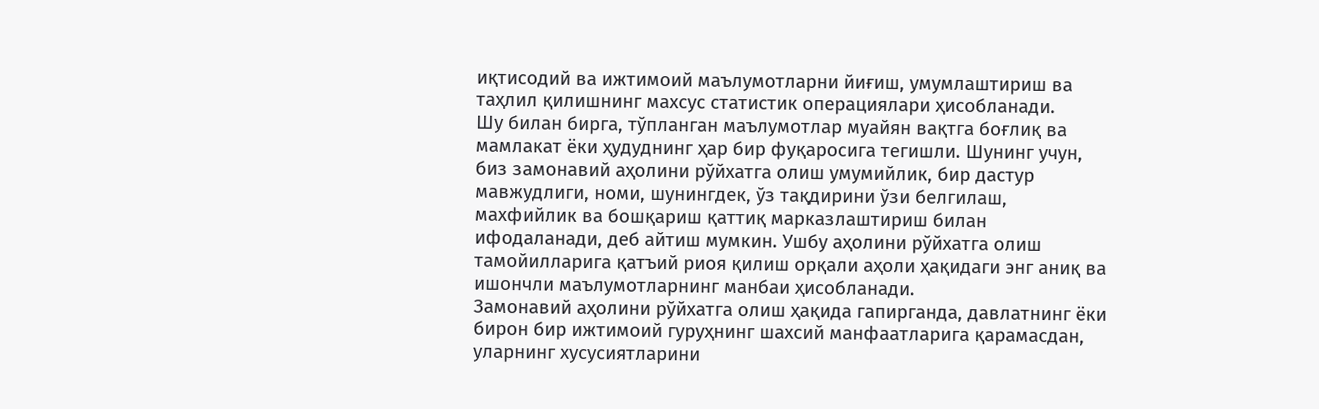иқтисодий ва ижтимоий маълумотларни йиғиш, умумлаштириш ва таҳлил қилишнинг махсус статистик операциялари ҳисобланади.
Шу билан бирга, тўпланган маълумотлар муайян вақтга боғлиқ ва мамлакат ёки ҳудуднинг ҳар бир фуқаросига тегишли. Шунинг учун, биз замонавий аҳолини рўйхатга олиш умумийлик, бир дастур мавжудлиги, номи, шунингдек, ўз тақдирини ўзи белгилаш, махфийлик ва бошқариш қаттиқ марказлаштириш билан ифодаланади, деб айтиш мумкин. Ушбу аҳолини рўйхатга олиш тамойилларига қатъий риоя қилиш орқали аҳоли ҳақидаги энг аниқ ва ишончли маълумотларнинг манбаи ҳисобланади.
Замонавий аҳолини рўйхатга олиш ҳақида гапирганда, давлатнинг ёки бирон бир ижтимоий гуруҳнинг шахсий манфаатларига қарамасдан, уларнинг хусусиятларини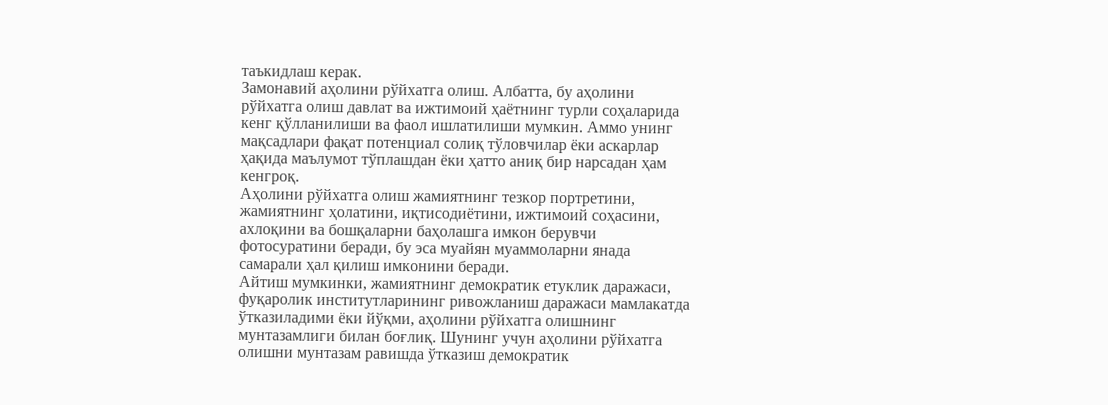таъкидлаш керак.
Замонавий аҳолини рўйхатга олиш. Албатта, бу аҳолини рўйхатга олиш давлат ва ижтимоий ҳаётнинг турли соҳаларида кенг қўлланилиши ва фаол ишлатилиши мумкин. Аммо унинг мақсадлари фақат потенциал солиқ тўловчилар ёки аскарлар ҳақида маълумот тўплашдан ёки ҳатто аниқ бир нарсадан ҳам кенгроқ.
Аҳолини рўйхатга олиш жамиятнинг тезкор портретини, жамиятнинг ҳолатини, иқтисодиётини, ижтимоий соҳасини, ахлоқини ва бошқаларни баҳолашга имкон берувчи фотосуратини беради, бу эса муайян муаммоларни янада самарали ҳал қилиш имконини беради.
Айтиш мумкинки, жамиятнинг демократик етуклик даражаси, фуқаролик институтларининг ривожланиш даражаси мамлакатда ўтказиладими ёки йўқми, аҳолини рўйхатга олишнинг мунтазамлиги билан боғлиқ. Шунинг учун аҳолини рўйхатга олишни мунтазам равишда ўтказиш демократик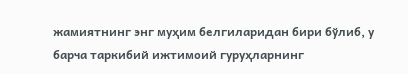жамиятнинг энг муҳим белгиларидан бири бўлиб, у барча таркибий ижтимоий гуруҳларнинг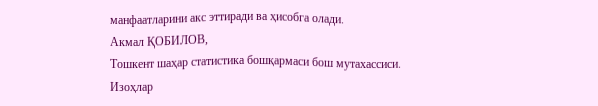манфаатларини акс эттиради ва ҳисобга олади.
Акмал ҚОБИЛОВ,
Тошкент шаҳар статистика бошқармаси бош мутахассиси.
Изоҳлар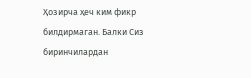Ҳозирча ҳеч ким фикр билдирмаган. Балки Сиз биринчилардан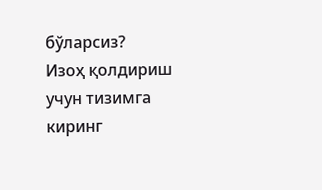бўларсиз?
Изоҳ қолдириш учун тизимга киринг